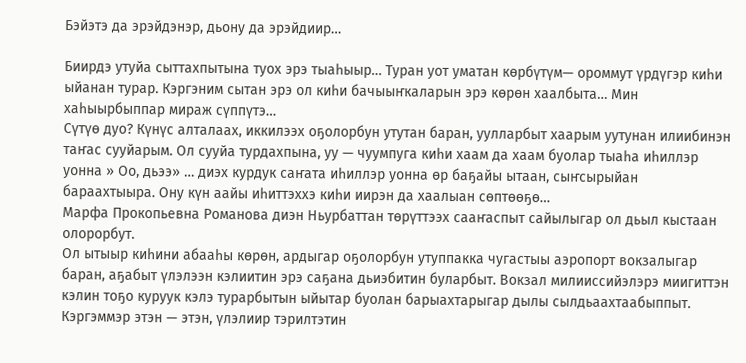Бэйэтэ да эрэйдэнэр, дьону да эрэйдиир…

Биирдэ утуйа сыттахпытына туох эрэ тыаһыыр… Туран уот уматан көрбүтүм— ороммут үрдүгэр киһи ыйанан турар. Кэргэним сытан эрэ ол киһи бачыыҥкаларын эрэ көрөн хаалбыта… Мин хаһыырбыппар мираж сүппүтэ…
Сүтүө дуо? Күнүс алталаах, иккилээх оҕолорбун утутан баран, уулларбыт хаарым уутунан илиибинэн таҥас сууйарым. Ол сууйа турдахпына, уу — чуумпуга киһи хаам да хаам буолар тыаһа иһиллэр уонна » Оо, дьээ» … диэх курдук саҥата иһиллэр уонна өр баҕайы ытаан, сыҥсырыйан бараахтыыра. Ону күн аайы иһиттэххэ киһи иирэн да хаалыан сөптөөҕө…
Марфа Прокопьевна Романова диэн Ньурбаттан төрүттээх сааҥаспыт сайылыгар ол дьыл кыстаан олорорбут.
Ол ытыыр киһини абааһы көрөн, ардыгар оҕолорбун утуппакка чугастыы аэропорт вокзалыгар баран, аҕабыт үлэлээн кэлиитин эрэ саҕана дьиэбитин буларбыт. Вокзал милииссийэлэрэ миигиттэн кэлин тоҕо куруук кэлэ турарбытын ыйытар буолан барыахтарыгар дылы сылдьаахтаабыппыт.
Кэргэммэр этэн — этэн, үлэлиир тэрилтэтин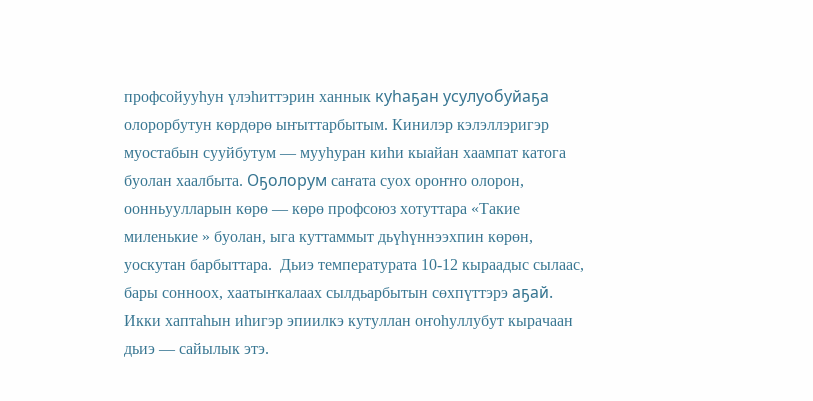профсойууһун үлэһиттэрин ханнык куһаҕан усулуобуйаҕа олорорбутун көрдөрө ыҥыттарбытым. Кинилэр кэлэллэригэр муостабын сууйбутум — мууһуран киһи кыайан хаампат катога буолан хаалбыта. Оҕолорум саҥата суох ороҥҥо олорон, оонньуулларын көрө — көрө профсоюз хотуттара «Такие миленькие » буолан, ыга куттаммыт дьүһүннээхпин көрөн, уоскутан барбыттара.  Дьиэ температурата 10-12 кыраадыс сылаас, бары сонноох, хаатыҥкалаах сылдьарбытын сөхпүттэрэ аҕай.
Икки хаптаһын иһигэр эпиилкэ кутуллан оҥоһуллубут кырачаан дьиэ — сайылык этэ.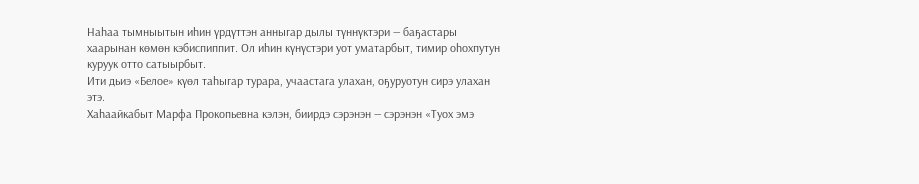Наһаа тымныытын иһин үрдүттэн анныгар дылы түннүктэри — баҕастары хаарынан көмөн кэбиспиппит. Ол иһин күнүстэри уот уматарбыт, тимир оһохпутун куруук отто сатыырбыт.
Ити дьиэ «Белое» күөл таһыгар турара, учаастага улахан, оҕуруотун сирэ улахан этэ.
Хаһаайкабыт Марфа Прокопьевна кэлэн, биирдэ сэрэнэн — сэрэнэн «Туох эмэ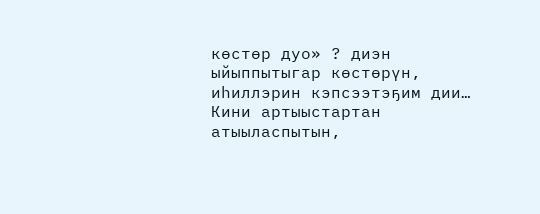көстөр дуо» ? диэн ыйыппытыгар көстөрүн, иһиллэрин кэпсээтэҕим дии…
Кини артыыстартан атыыласпытын,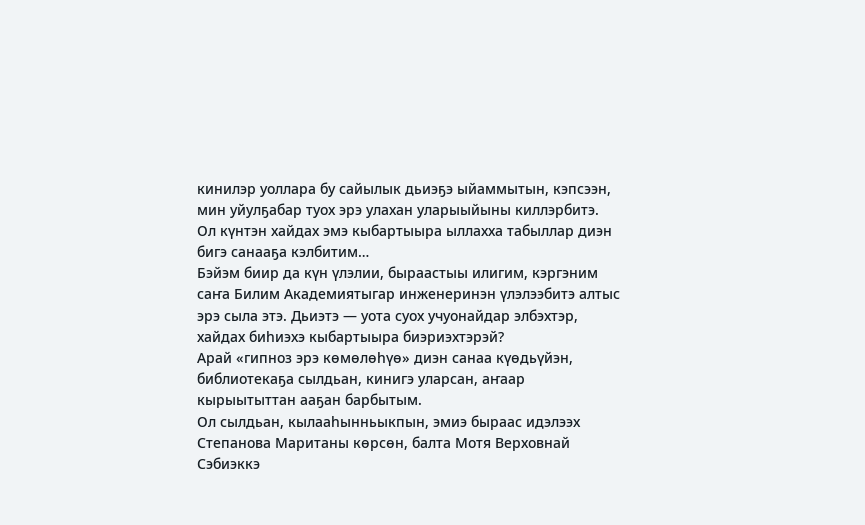кинилэр уоллара бу сайылык дьиэҕэ ыйаммытын, кэпсээн, мин уйулҕабар туох эрэ улахан уларыыйыны киллэрбитэ.
Ол күнтэн хайдах эмэ кыбартыыра ыллахха табыллар диэн бигэ санааҕа кэлбитим…
Бэйэм биир да күн үлэлии, быраастыы илигим, кэргэним саҥа Билим Академиятыгар инженеринэн үлэлээбитэ алтыс эрэ сыла этэ. Дьиэтэ — уота суох учуонайдар элбэхтэр, хайдах биһиэхэ кыбартыыра биэриэхтэрэй?
Арай «гипноз эрэ көмөлөһүө» диэн санаа күөдьүйэн, библиотекаҕа сылдьан, кинигэ уларсан, аҥаар кырыытыттан ааҕан барбытым.
Ол сылдьан, кылааһынньыкпын, эмиэ быраас идэлээх Степанова Маританы көрсөн, балта Мотя Верховнай Сэбиэккэ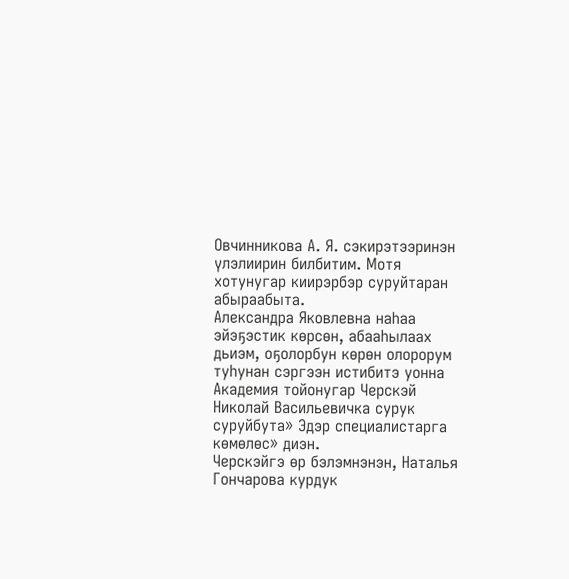Овчинникова А. Я. сэкирэтээринэн үлэлиирин билбитим. Мотя хотунугар киирэрбэр суруйтаран абыраабыта.
Александра Яковлевна наһаа эйэҕэстик көрсөн, абааһылаах дьиэм, оҕолорбун көрөн олорорум туһунан сэргээн истибитэ уонна Академия тойонугар Черскэй Николай Васильевичка сурук суруйбута» Эдэр специалистарга көмөлөс» диэн.
Черскэйгэ өр бэлэмнэнэн, Наталья Гончарова курдук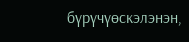бүрүчүөскэлэнэн,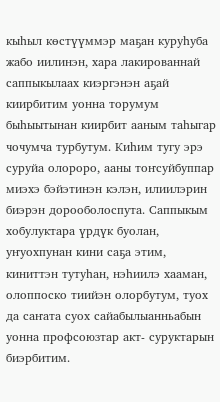кыһыл көстүүммэр маҕан куруһуба жабо иилинэн, хара лакированнай саппыкылаах киэргэнэн аҕай киирбитим уонна торумум быһыытынан киирбит ааным таһыгар чочумча турбутум. Киһим тугу эрэ суруйа олороро, ааны тоҥсуйбуппар миэхэ бэйэтинэн кэлэн, илиилэрин биэрэн дорооболоспута. Саппыкым хобулуктара үрдүк буолан, уҥуохпунан кини саҕа этим, киниттэн тутуһан, нэһиилэ хааман, олоппоско тиийэн олорбутум, туох да саҥата суох сайабылыанньабын уонна профсоюзтар акт- суруктарын биэрбитим.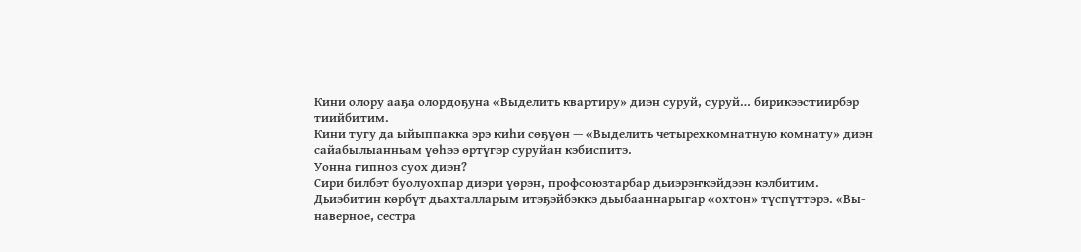Кини олору ааҕа олордоҕуна «Выделить квартиру» диэн суруй, суруй… бирикээстиирбэр тиийбитим.
Кини тугу да ыйыппакка эрэ киһи сөҕүөн — «Выделить четырехкомнатную комнату» диэн сайабылыанньам үөһээ өртүгэр суруйан кэбиспитэ.
Уонна гипноз суох диэн?
Сири билбэт буолуохпар диэри үөрэн, профсоюзтарбар дьиэрэҥкэйдээн кэлбитим. Дьиэбитин көрбүт дьахталларым итэҕэйбэккэ дьыбааннарыгар «охтон» түспүттэрэ. «Вы- наверное, сестра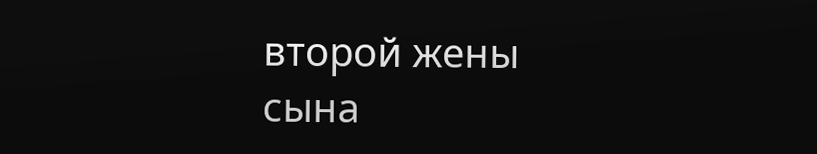второй жены сына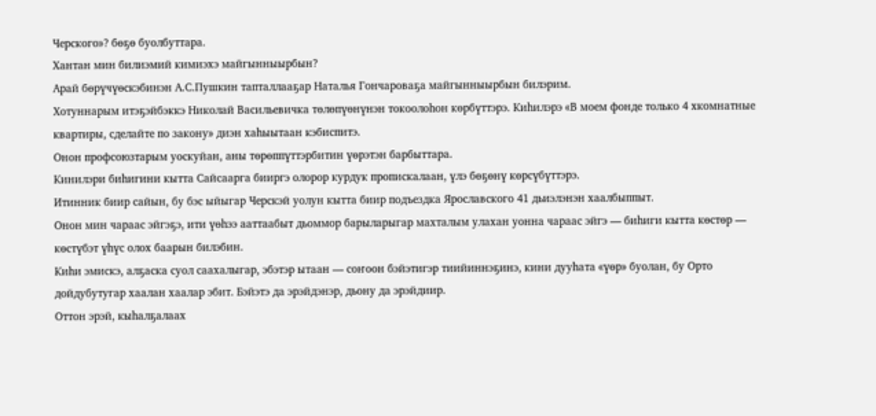Черского»? бөҕө буолбуттара.
Хантан мин билиэмий кимиэхэ майгынныырбын?
Арай бөрүчүөскэбинэн А.С.Пушкин тапталлааҕар Наталья Гончароваҕа майгынныырбын билэрим.
Хотуннарым итэҕэйбэккэ Николай Васильевичка төлөпүөнүнэн токоолоһон көрбүттэрэ. Киһилэрэ «В моем фонде только 4 хкомнатные квартиры, сделайте по закону» диэн хаһыытаан кэбиспитэ.
Онон профсоюзтарым уоскуйан, аны төрөппүттэрбитин үөрэтэн барбыттара.
Кинилэри биһигини кытта Сайсаарга бииргэ олорор курдук пропискалаан, үлэ бөҕөнү көрсүбүттэрэ.
Итинник биир сайын, бу бэс ыйыгар Черскэй уолун кытта биир подъездка Ярославского 41 дьиэлэнэн хаалбыппыт.
Онон мин чараас эйгэҕэ, ити үөһээ ааттаабыт дьоммор барыларыгар махталым улахан уонна чараас эйгэ — биһиги кытта көстөр — көстүбэт үһүс олох баарын билэбин.
Киһи эмискэ, алҕаска суол саахалыгар, эбэтэр ытаан — соҥоон бэйэтигэр тиийиннэҕинэ, кини дууһата «үөр» буолан, бу Орто дойдубутугар хаалан хаалар эбит. Бэйэтэ да эрэйдэнэр, дьону да эрэйдиир.
Оттон эрэй, кыһалҕалаах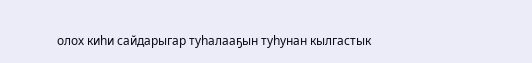олох киһи сайдарыгар туһалааҕын туһунан кылгастык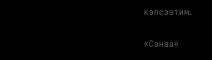кэпсээтим.

«Санаа»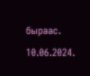быраас.
10.06.2024.